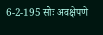6-2-195 सोः अवक्षेपणे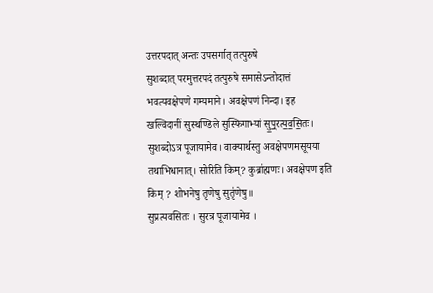उत्तरपदात् अन्तः उपसर्गात् तत्पुरुषे
सुशब्दात् परमुत्तरपदं तत्पुरुषे समासेऽन्तोदात्तं भवत्यवक्षेपणे गम्यमाने। अवक्षेपणं निन्दा। इह खल्विदानीं सुस्थण्डिले सुस्फिगाभ्यां सु॒प्॒रत्य॒व॒सि॒तः। सुशब्दोऽत्र पूजायामेव। वाक्यार्थस्तु अवक्षेपणमसूयया तथाभिधानात्। सोरिति किम्? कुब्रा॑ह्मणः। अवक्षेपण इति किम् ? शोभनेषु तृणेषु सुतृ॑णेषु॥
सुप्रत्यवसितः । सुरत्र पूजायामेव ।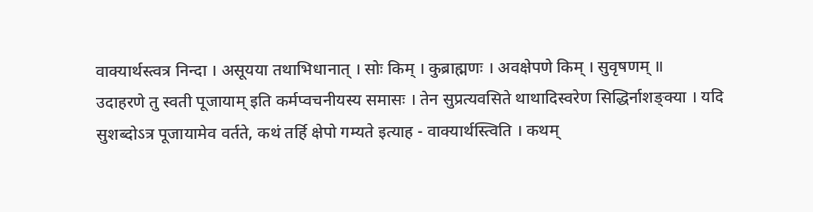वाक्यार्थस्त्वत्र निन्दा । असूयया तथाभिधानात् । सोः किम् । कुब्राह्मणः । अवक्षेपणे किम् । सुवृषणम् ॥
उदाहरणे तु स्वती पूजायाम् इति कर्मप्वचनीयस्य समासः । तेन सुप्रत्यवसिते थाथादिस्वरेण सिद्धिर्नाशङ्क्या । यदि सुशब्दोऽत्र पूजायामेव वर्तते, कथं तर्हि क्षेपो गम्यते इत्याह - वाक्यार्थस्त्विति । कथम्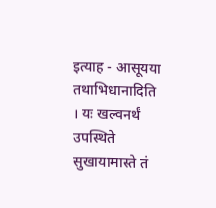इत्याह - आसूयया तथाभिधानादिति । यः खल्वनर्थं उपस्थिते सुखायामास्ते तं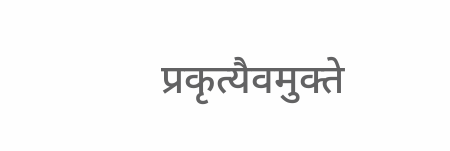प्रकृत्यैवमुक्ते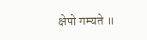क्षेपो गम्यते ॥